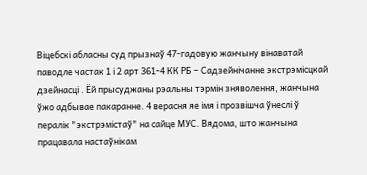Віцебскі абласны суд прызнаў 47-гадовую жанчыну вінаватай паводле частак 1 і 2 арт 361-4 КК РБ – Садзейнічанне экстрэмісцкай дзейнасці . Ёй прысуджаны рэальны тэрмін зняволення, жанчына ўжо адбывае пакаранне. 4 верасня яе імя і прозвішча ўнеслі ў пералік "экстрэмістаў" на сайце МУС. Вядома, што жанчына працавала настаўнікам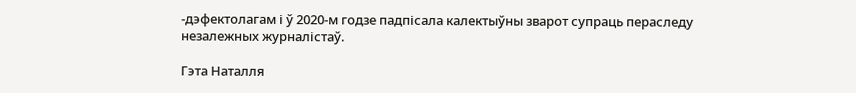-дэфектолагам і ў 2020-м годзе падпісала калектыўны зварот супраць пераследу незалeжных журналістаў.

Гэта Наталля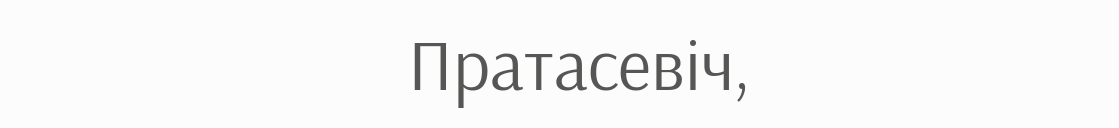Пратасевіч,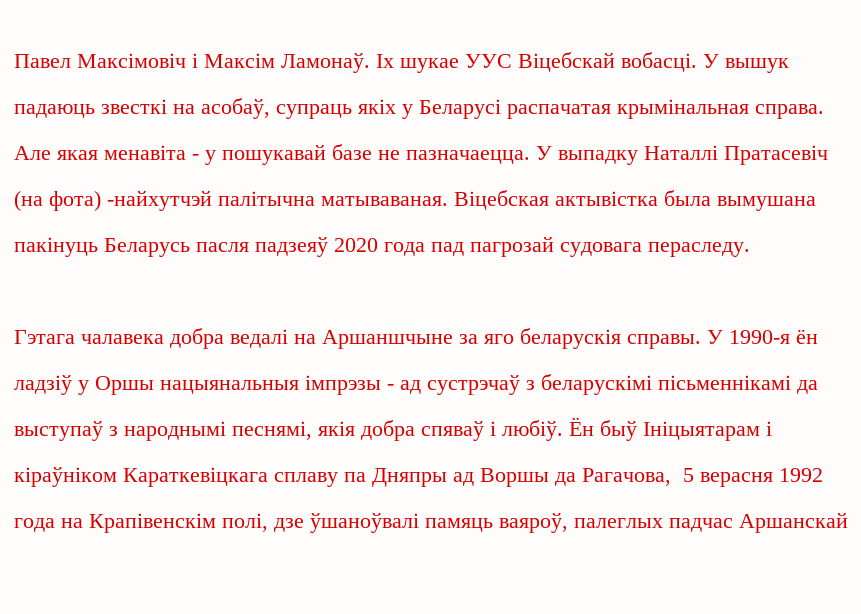Павел Максімовіч і Максім Ламонаў. Іх шукае УУС Віцебскай вобасці. У вышук падаюць звесткі на асобаў, супраць якіх у Беларусі распачатая крымінальная справа. Але якая менавіта - у пошукавай базе не пазначаецца. У выпадку Наталлі Пратасевіч (на фота) -найхутчэй палітычна матываваная. Віцебская актывістка была вымушана пакінуць Беларусь пасля падзеяў 2020 года пад пагрозай судовага пераследу.

Гэтага чалавека добра ведалі на Аршаншчыне за яго беларускія справы. У 1990-я ён ладзіў у Оршы нацыянальныя імпрэзы - ад сустрэчаў з беларускімі пісьменнікамі да выступаў з народнымі песнямі, якія добра спяваў і любіў. Ён быў Ініцыятарам і кіраўніком Караткевіцкага сплаву па Дняпры ад Воршы да Рагачова,  5 верасня 1992 года на Крапівенскім полі, дзе ўшаноўвалі памяць ваяроў, палеглых падчас Аршанскай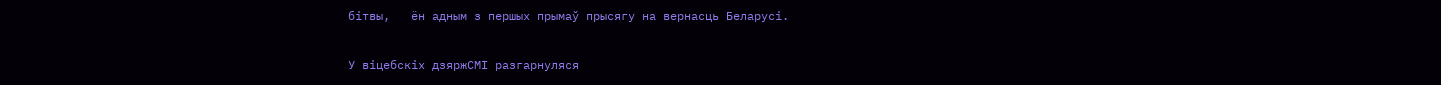бітвы,   ён адным з першых прымаў прысягу на вернасць Беларусі.

У віцебскіх дзяржСМІ разгарнуляся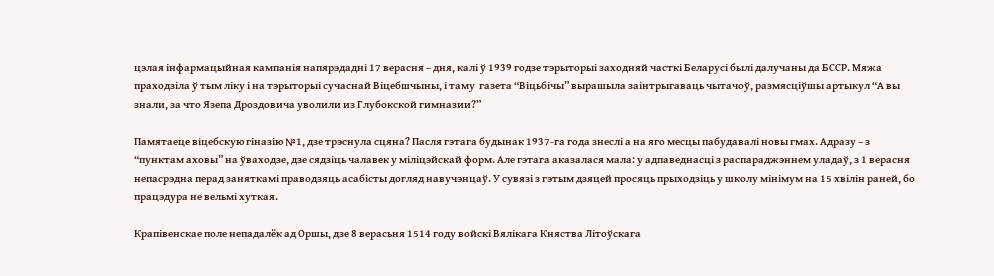цэлая інфармацыйная кампанія напярэдадні 17 верасня – дня, калі ў 1939 годзе тэрыторыі заходняй часткі Беларусі былі далучаны да БССР. Мяжа праходзіла ў тым ліку і на тэрыторыі сучаснай Віцебшчыны, і таму  газета “Віцьбічы” вырашыла заінтрыгаваць чытачоў, размясціўшы артыкул “А вы знали, за что Язепа Дроздовича уволили из Глубокской гимназии?”

Памятаеце віцебскую гіназію №1, дзе трэснула сцяна? Пасля гэтага будынак 1937-га года знеслі а на яго месцы пабудавалі новы гмах. Адразу – з “пунктам аховы” на ўваходзе, дзе сядзіць чалавек у міліцэйскай форм. Але гэтага аказалася мала: у адпаведнасці з распараджэннем уладаў, з 1 верасня непасрэдна перад заняткамі праводзяць асабісты догляд навучэнцаў. У сувязі з гэтым дзяцей просяць прыходзіць у школу мінімум на 15 хвілін раней, бо працэдура не вельмі хуткая.

Крапівенскае поле непадалёк ад Оршы, дзе 8 верасьня 1514 году войскі Вялікага Княства Літоўскага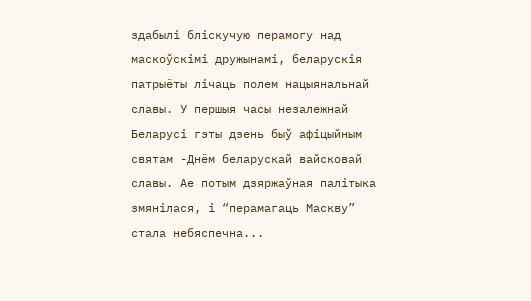здабылі бліскучую перамогу над маскоўскімі дружынамі, беларускія патрыёты лічаць полем нацыянальнай славы. У першыя часы незалежнай Беларусі гэты дзень быў афіцыйным святам -Днём беларускай вайсковай славы. Ае потым дзяржаўная палітыка змянілася, і “перамагаць Маскву” стала небяспечна...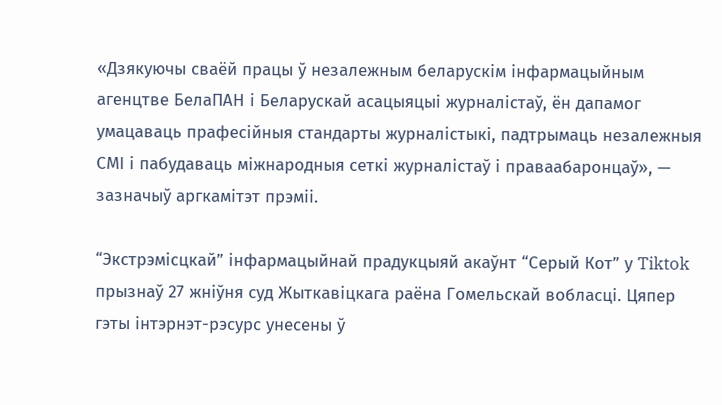«Дзякуючы сваёй працы ў незалежным беларускім інфармацыйным агенцтве БелаПАН і Беларускай асацыяцыі журналістаў, ён дапамог умацаваць прафесійныя стандарты журналістыкі, падтрымаць незалежныя СМІ і пабудаваць міжнародныя сеткі журналістаў і праваабаронцаў», — зазначыў аргкамітэт прэміі.

“Экстрэмісцкай” інфармацыйнай прадукцыяй акаўнт “Серый Кот” у Tiktok прызнаў 27 жніўня суд Жыткавіцкага раёна Гомельскай вобласці. Цяпер гэты інтэрнэт-рэсурс унесены ў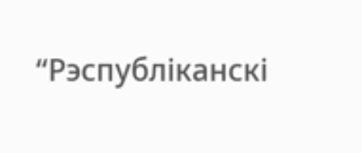“Рэспубліканскі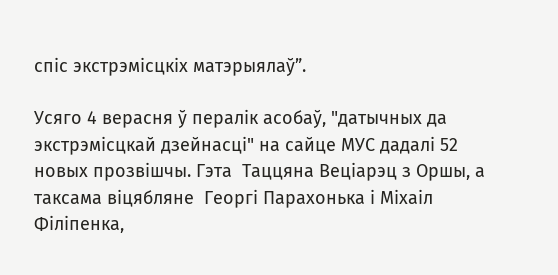спіс экстрэмісцкіх матэрыялаў”.

Усяго 4 верасня ў пералік асобаў, "датычных да экстрэмісцкай дзейнасці" на сайце МУС дадалі 52 новых прозвішчы. Гэта  Таццяна Веціарэц з Оршы, а таксама віцябляне  Георгі Парахонька і Міхаіл Філіпенка,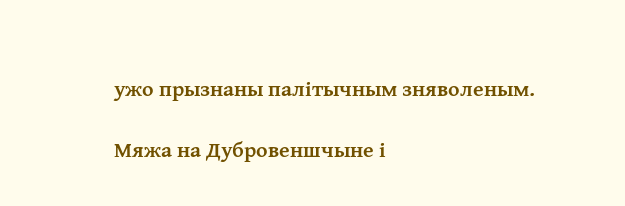ужо прызнаны палітычным зняволеным.

Мяжа на Дубровеншчыне і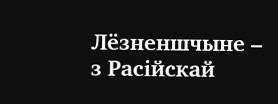Лёзненшчыне – з Расійскай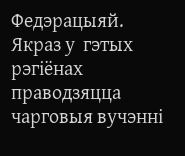Федэрацыяй. Якраз у  гэтых рэгіёнах праводзяцца чарговыя вучэнні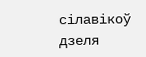сілавікоў дзеля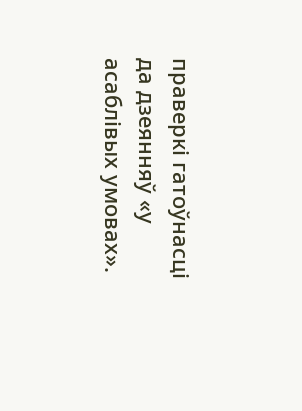праверкі гатоўнасці да дзеянняў «у асаблівых умовах».